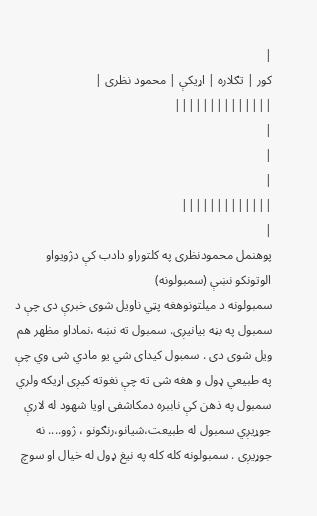|
کور | تګلاره | اړیکې | محمود نظری |
||||||||||||||
|
|
|
|||||||||||||
|
پوهنمل محمودنظری په کلتوراو دادب کې دژویواو الوتونکو نښې (سمبولونه)
سمبولونه د میلتونوهغه پټي ناویل شوی خبرې دی چې د سمبول په بڼه بیانیږی. سمبول ته نښه ،نماداو مظهر هم ویل شوی دی . سمبول کیدای شي یو مادي شی وي چې په طبیعي ډول و هغه شی ته چې نغوته کیږی اړیکه ولري سمبول په ذهن کې ناببره دمکاشفی اویا شهود له لارې جوړیږي سمبول له طبیعت،شیانو،رنګونو ، ژوو.... نه جوړیږی . سمبولونه کله کله په نیغ ډول له خیال او سوچ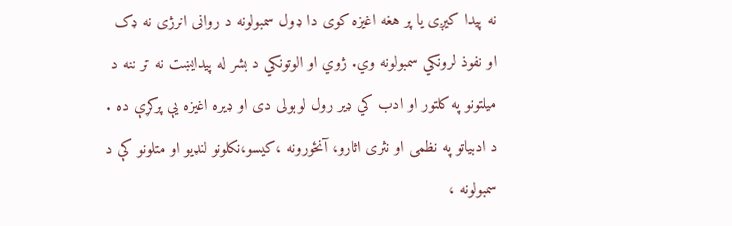نه پیدا کیږی یا پر هغه اغیزه کوی دا ډول سمبولونه د روانی انرژی نه ډک او نفوذ لرونکي سمبولونه وي. ژوي او الوتونکي د بشر له پیدایښت نه تر ننه د میلتونو په کلتور او ادب کي ډير رول لوبولی دی او ډیره اغیزه یې پرکړې ده . د ادبیاتو په نظمی او نثری اثارو، آنځورونه ،کیسو،نکلونو لنډیو او متلونو کې د سمبولونه ،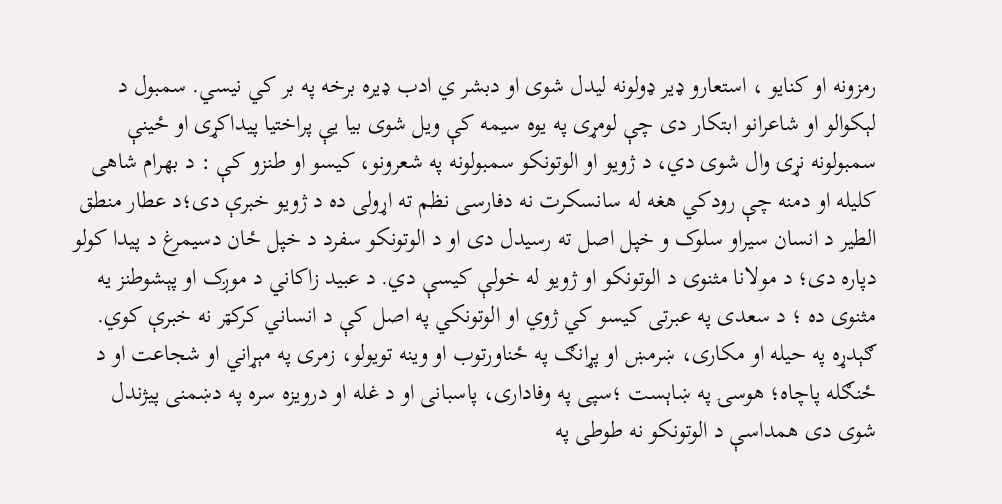رمزونه او کنایو ، استعارو ډیر ډولونه لیدل شوی او دبشر ي ادب ډیره برخه په بر کي نیسي. سمبول د لېکوالو او شاعرانو ابتکار دی چې لومړی په یوه سیمه کې ویل شوی بیا یې پراختیا پیداکړی او ځینې سمبولونه نړۍ وال شوی دي، د ژویو او الوتونکو سمبولونه په شعرونو، کیسو او طنزو کې : د بهرام شاهی کلیله او دمنه چې رودکي هغه له سانسکرت نه دفارسی نظم ته اړولی ده د ژویو خبرې دی؛د عطار منطق الطیر د انسان سیراو سلوک و خپل اصل ته رسیدل دی او د الوتونکو سفرد د خپل ځان دسیمرغ د پيدا کولو دپاره دی؛ د مولانا مثنوی د الوتونکو او ژویو له خولې کیسې دي. د عبید زاکاني د موږک او پېشوطنز یه مثنوی ده ؛ د سعدی په عبرتی کیسو کي ژوي او الوتونکي په اصل کې د انساني کرکټر نه خبرې کوي. ګېدړه په حیله او مکاری، ښرمښ او پړانګ په ځناورتوب او وینه تویولو، زمری په مېړاني او شجاعت او د ځنګله پاچاه؛ هوسۍ په ښاېست ؛سپی په وفاداری، پاسبانی او د غله او درویزه سره په دښمنی پیژندل شوی دی همداسې د الوتونکو نه طوطی په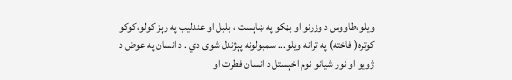ویلو،طاووس د وزرنو او بڼکو په ښاېست ، بلبل او عندلیب په رېز کولو،کوکو کوتره( فاخته) په ترانه ویلو... سمبولونه پېژندل شوی دي . د انسان په عوض د ژویو او نور شیانو نوم اخېستل د انسان فطرت او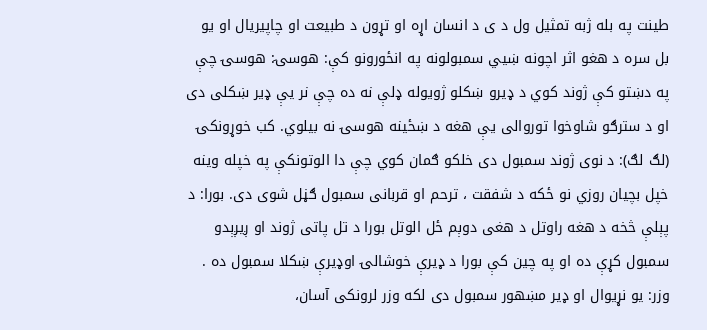طینت په بله ژبه تمثیل ول د ی د انسان اړه او تړون د طبیعت او چاپیریال او یو بل سره د هغو اثر اچونه ښیي سمبولونه په انځورونو کې: هوسۍ: هوسۍ چې په دښتو کې ژوند کوي د ډیرو ښکلو ژویوله ډلې نه ده چې نر یې ډیر ښکلی دی او د سترګو شاوخوا توروالی یې هغه د ښځینه هوسۍ نه بیلوي. کب خوړونکۍ (لګ لګ): د نوی ژوند سمبول دی خلکو ګمان کوي چې دا الوتونکې په خپله وینه خپل بچیان روزي نو ځکه د شفقت ، ترحم او قربانی سمبول ګڼل شوی دی. بورا: د پېلې څخه د هغه راوتل د هغی دوېم ځل الوتل بورا د تل پاتی ژوند او ږیږېدو سمبول کړې ده او په چین کې بورا د ډیرې خوشالۍ اوډیرې ښکلا سمبول ده . وزر: یو نړیوال او ډیر مښهور سمبول دی لکه وزر لرونکی آسان،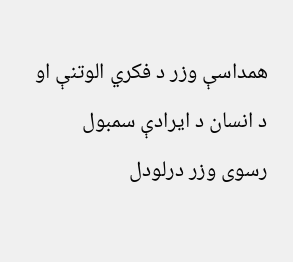همداسې وزر د فکري الوتنې او د انسان د ایرادې سمبول رسوی وزر درلودل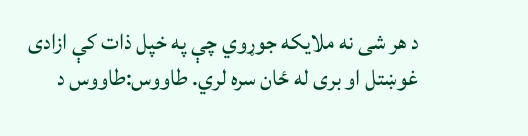د هر شی نه ملایکه جوړوي چې په خپل ذات کې ازادی غوښتل او بری له ځان سره لري. طاووس:طاووس د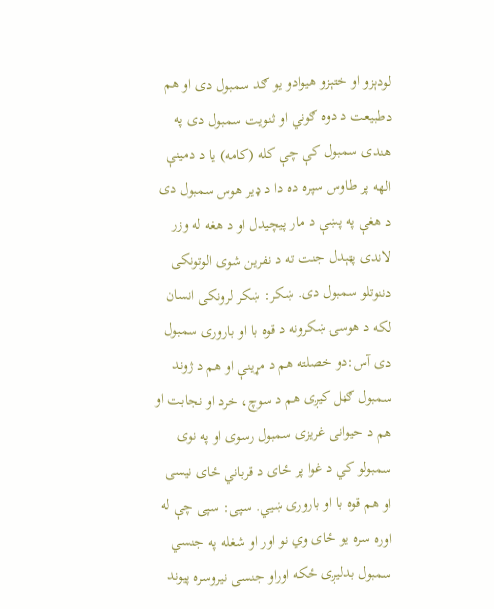لودېزو او ختېزو هیوادو یو ګد سمبول دی او هم دطبیعت د دوه ګوني او ثنویت سمبول دی په هندی سمبول کې چې کله (کامه) یا د دمینې الهه پر طاوس سپره ده دا د ډیر هوس سمبول دی د هغې په پښې د مار پیچیدل او د هغه له وزر لاندی پټېدل جنت ته د نفرین شوی الوتونکی دننوتلو سمبول دی. ښکر: ښکر لرونکی انسان لکه د هوسۍ ښکرونه د قوه با او باروری سمبول دی آس:دو خصلته هم د مړینې او هم د ژوند سمبول ګڼل کیږی هم د سوچ، خرد او نجابت او هم د حیوانی غریزی سمبول رسوی او په نوی سمبولو کي د غوا پر ځای د قرباني ځای نیسی او هم قوه با او باروری ښیي. سپی: سپی چې له اوره سره یو ځای وي نو اور او شغله په جنسي سمبول بدلیږی ځکه اوراو جنسی نیروسره پیوند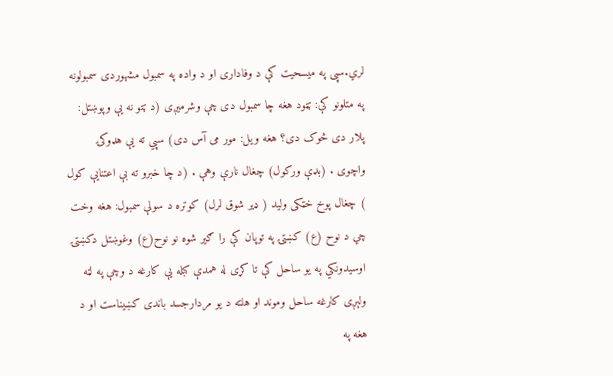لري.سپی په میسحیت کې د وفاداری او د واده په سمبول مشهوردی سمبولونه په متلونو کې: ټټود هغه چا سمبول دی چې وشرمیږی (د ټتو نه یې وپوښتل: پلار دی څوک دی؟ هغه ویل: مور می آس دی) سپي ته یې هډوکۍ واچوی . (بډې ورکول) چغال نارې وهې . (د چا خبرو ته بې اعتنایې کول ) چغال پوخ خټکی ولید ( ډیر شوق لرل) کوتره د سولې سمبول: هغه وخت چي د نوح (ع) کښتۍ په توپان کې را ګیر شوه نو نوح(ع) وغوښتل دکښتۍ اوسیدونکي په یو ساحل کې تا کړی له همدې کبله یې کارغه د وچې په لټه ولېږی کارغه ساحل وموند او هلته د یو مردارجسد باندی کښیناست او د هغه په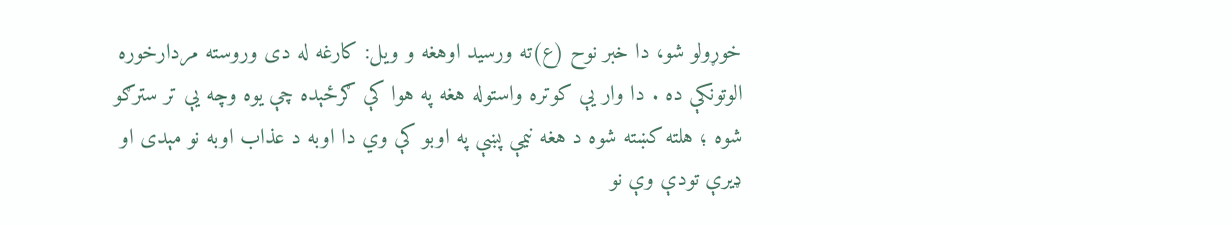خوړولو شو، دا خبر نوح (ع)ته ورسید اوهغه و ویل: کارغه له دی وروسته مردارخوره الوتونکې ده . دا وار یې کوتره واستوله هغه په هوا کې ګرځېده چې یوه وچه یې تر سترګو شوه ؛ هلته کښته شوه د هغه نیمې پښې په اوبو کې وي دا اوبه د عذاب اوبه نو مېدی او ډیرې تودې وې نو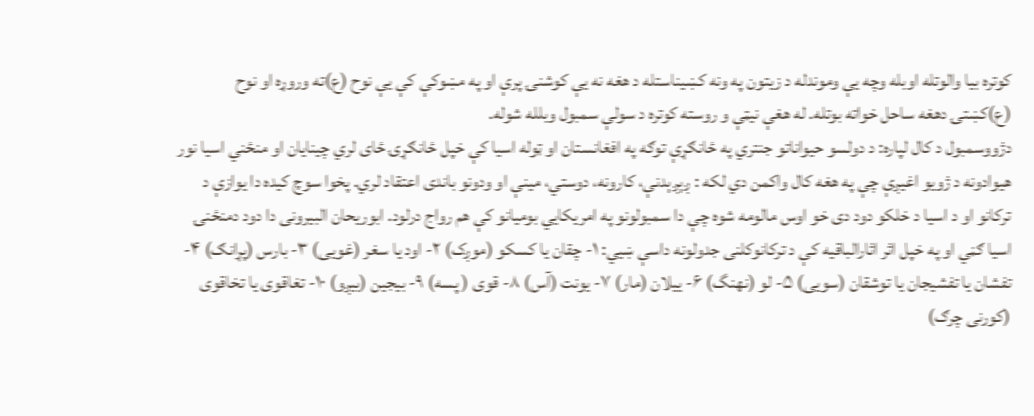کوتره بیا والوتله اوبله وچه یې وموندله د زیتون په ونه کښیناستله د هغه نه یې کوشنۍ پرې او په مښوکې کې یې نوح (ع)ته وروړه او نوح (ع)کښتۍ دهغه ساحل خواته بوتله. له هغې نیټې و روسته کوتره د سولې سمبول وبلله شوله.
دژووسمبول د کال لپاره: د دولسو حیواناتو جنتري په ځانګړې توګه په افغانستان او ټوله اسیا کې خپل ځانګړۍ ځای لري چینایان او منځني اسیا نور هیوادونه د ژویو اغیږې چې په هغه کال واکمن دي لکه : ږېږېدنې، کارونه، دوستي، مینې او ودونو باندی اعتقاد لري. پخوا سوچ کیده دا یوازې د ترکانو او د اسیا د خلکو دود دی خو اوس مالومه شوه چې دا سمبولونو په امریکایي بومیانو کې هم رواج درلود. ابوریحان البیرونی دا دود دمنځنۍ اسیا ګڼي او په خپل اثر اثارالباقیه کې د ترکانوکلنی جدولونه داسې ښیي: ۱- چقان يا کسکو (موږک) ۲- اود يا سغر (غویی) ۳- بارس (پړانګ) ۴- تفشان يا تفشيجان يا توشقان (سویی) ۵- لو (نهنگ) ۶- ييلان (مار) ۷- يونت (آس) ۸- قوی ( پسه) ۹- بيجين (بیږو) ۱۰- تغاقوی يا تخاقوی (کورنی چرګ)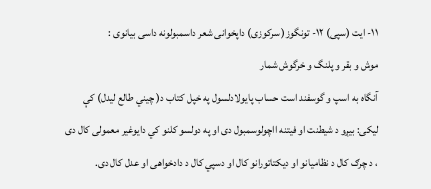۱۱- ايت (سپی) ۱۲- تونگوز( سرکوزی) داپخوانی شعر داسمبولونه داسی بیانوی :
موش و بقر و پلنگ و خرگوش شمار
آنگاه به اسپ و گوسفند است حساب پایولادلسول په خپل کتاب د( چیني طالع لیدل) کې لیکی: بیږو د شیطنت او فیتنه ااچولوسمبول دی او په دولسو کلنو کي دایوغیر معمولی کال دی ، د چرګ کال د نظامیانو او دیکتاتورانو کال او دسپي کال د دادخواهی او عدل کال دی.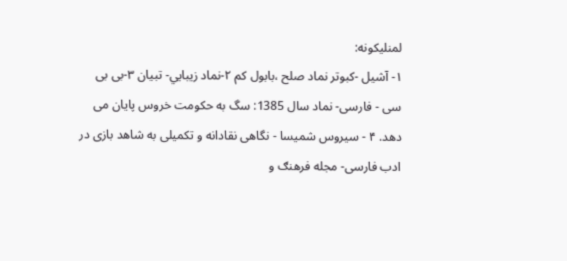لمنلیکونه:
۱- آشیل -کبوتر نماد صلح ،بابول کم ۲-نماد زيبايي- تبیان ۳-بی بی سی - فارسی- نماد سال 1385: سگ به حکومت خروس پايان می دهد. ۴ - سیروس شمیسا - نگاهی نقادانه و تکمیلی به شاهد بازی در ادب فارسی- مجله فرهنګ و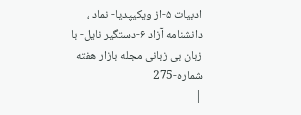ادبیات ۵-از ویکیپدیا- نماد ، دانشنامه آزاد ۶-دستگیر نایل- با زبان بی زبانی مجله بازار هفته شماره-275
|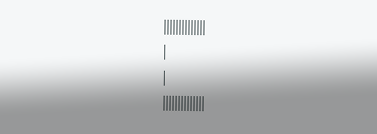||||||||||||||
|
|
||||||||||||||